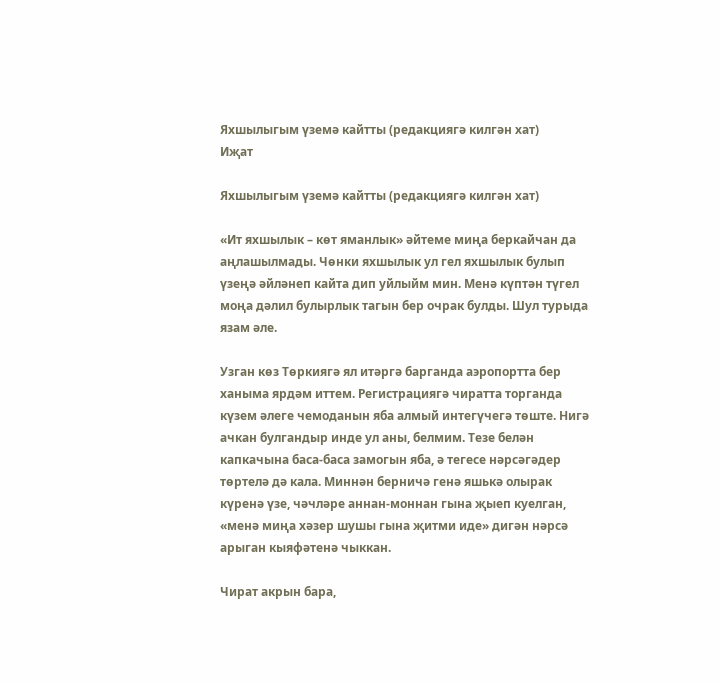Яхшылыгым үземә кайтты (редакциягә килгән хат)
Иҗат

Яхшылыгым үземә кайтты (редакциягә килгән хат)

«Ит яхшылык – көт яманлык» әйтеме миңа беркайчан да аңлашылмады. Чөнки яхшылык ул гел яхшылык булып үзеңә әйләнеп кайта дип уйлыйм мин. Менә күптән түгел моңа дәлил булырлык тагын бер очрак булды. Шул турыда язам әле.

Узган көз Төркиягә ял итәргә барганда аэропортта бер ханыма ярдәм иттем. Регистрациягә чиратта торганда күзем әлеге чемоданын яба алмый интегүчегә төште. Нигә ачкан булгандыр инде ул аны, белмим. Тезе белән капкачына баса-баса замогын яба, ә тегесе нәрсәгәдер төртелә дә кала. Миннән берничә генә яшькә олырак күренә үзе, чәчләре аннан-моннан гына җыеп куелган, «менә миңа хәзер шушы гына җитми иде» дигән нәрсә арыган кыяфәтенә чыккан.

Чират акрын бара,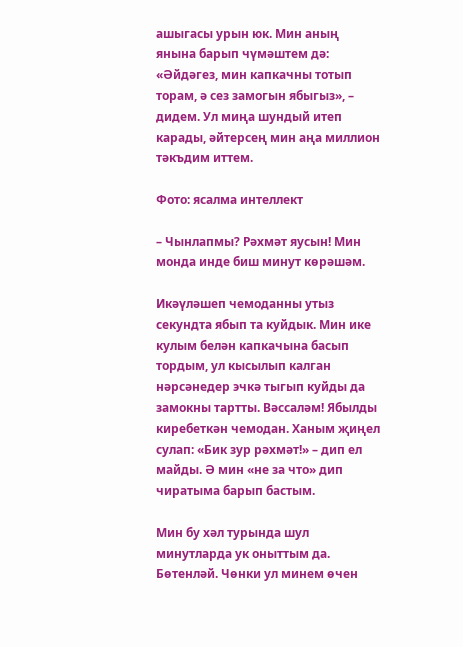ашыгасы урын юк. Мин аның янына барып чүмәштем дә: «Әйдәгез, мин капкачны тотып торам, ә сез замогын ябыгыз», – дидем. Ул миңа шундый итеп карады, әйтерсең мин аңа миллион тәкъдим иттем.

Фото: ясалма интеллект

– Чынлапмы? Рәхмәт яусын! Мин монда инде биш минут көрәшәм.

Икәүләшеп чемоданны утыз секундта ябып та куйдык. Мин ике кулым белән капкачына басып тордым, ул кысылып калган нәрсәнедер эчкә тыгып куйды да замокны тартты. Вәссаләм! Ябылды киребеткән чемодан. Ханым җиңел сулап: «Бик зур рәхмәт!» – дип ел майды. Ә мин «не за что» дип чиратыма барып бастым.

Мин бу хәл турында шул минутларда ук оныттым да. Бөтенләй. Чөнки ул минем өчен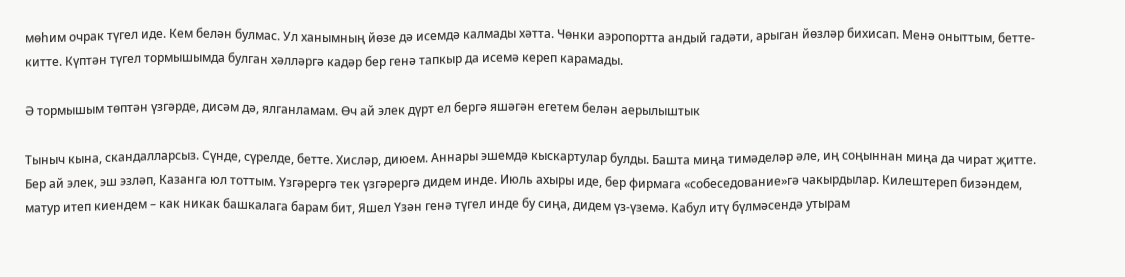мөһим очрак түгел иде. Кем белән булмас. Ул ханымның йөзе дә исемдә калмады хәтта. Чөнки аэропортта андый гадәти, арыган йөзләр бихисап. Менә оныттым, бетте-китте. Күптән түгел тормышымда булган хәлләргә кадәр бер генә тапкыр да исемә кереп карамады.

Ә тормышым төптән үзгәрде, дисәм дә, ялганламам. Өч ай элек дүрт ел бергә яшәгән егетем белән аерылыштык

Тыныч кына, скандалларсыз. Сүнде, сүрелде, бетте. Хисләр, диюем. Аннары эшемдә кыскартулар булды. Башта миңа тимәделәр әле, иң соңыннан миңа да чират җитте. Бер ай элек, эш эзләп, Казанга юл тоттым. Үзгәрергә тек үзгәрергә дидем инде. Июль ахыры иде, бер фирмага «собеседование»гә чакырдылар. Килештереп бизәндем, матур итеп киендем – как никак башкалага барам бит, Яшел Үзән генә түгел инде бу сиңа, дидем үз-үземә. Кабул итү бүлмәсендә утырам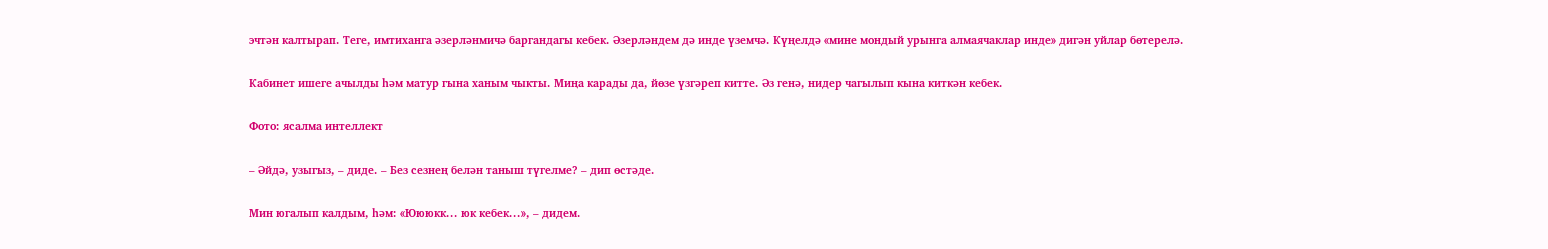эчтән калтырап. Теге, имтиханга әзерләнмичә баргандагы кебек. Әзерләндем дә инде үземчә. Күңелдә «мине мондый урынга алмаячаклар инде» дигән уйлар бөтерелә.

Кабинет ишеге ачылды һәм матур гына ханым чыкты. Миңа карады да, йөзе үзгәреп китте. Әз генә, нидер чагылып кына киткән кебек.

Фото: ясалма интеллект

– Әйдә, узыгыз, – диде. – Без сезнең белән таныш түгелме? – дип өстәде.

Мин югалып калдым, һәм: «Юююкк... юк кебек...», – дидем.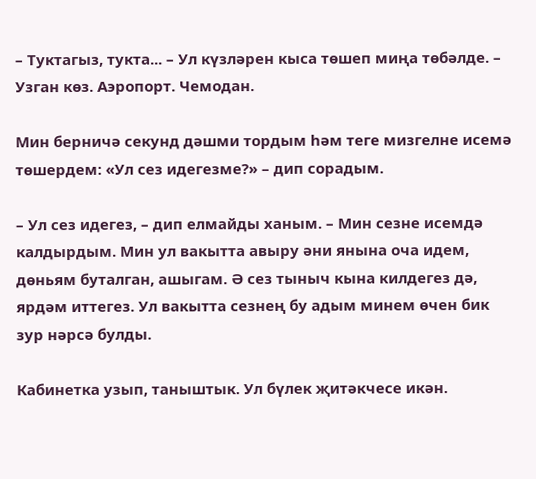– Туктагыз, тукта... – Ул күзләрен кыса төшеп миңа төбәлде. – Узган көз. Аэропорт. Чемодан.

Мин берничә секунд дәшми тордым һәм теге мизгелне исемә төшердем: «Ул сез идегезме?» – дип сорадым.

– Ул сез идегез, – дип елмайды ханым. – Мин сезне исемдә калдырдым. Мин ул вакытта авыру әни янына оча идем, дөньям буталган, ашыгам. Ә сез тыныч кына килдегез дә, ярдәм иттегез. Ул вакытта сезнең бу адым минем өчен бик зур нәрсә булды.

Кабинетка узып, таныштык. Ул бүлек җитәкчесе икән.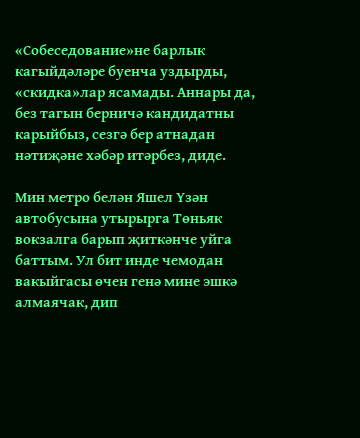«Собеседование»не барлык кагыйдәләре буенча уздырды, «скидка»лар ясамады. Аннары да, без тагын берничә кандидатны карыйбыз, сезгә бер атнадан нәтиҗәне хәбәр итәрбез, диде.

Мин метро белән Яшел Үзән автобусына утырырга Төньяк вокзалга барып җиткәнче уйга баттым. Ул бит инде чемодан вакыйгасы өчен генә мине эшкә алмаячак, дип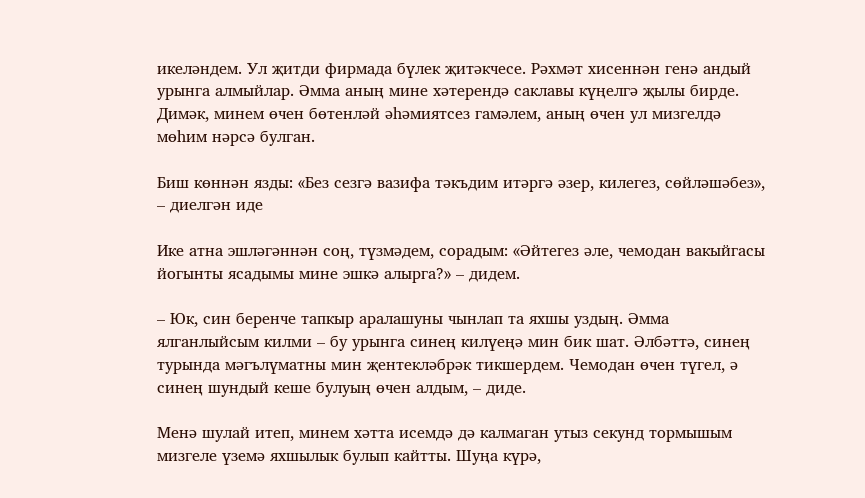икеләндем. Ул җитди фирмада бүлек җитәкчесе. Рәхмәт хисеннән генә андый урынга алмыйлар. Әмма аның мине хәтерендә саклавы күңелгә җылы бирде. Димәк, минем өчен бөтенләй әһәмиятсез гамәлем, аның өчен ул мизгелдә мөһим нәрсә булган.

Биш көннән язды: «Без сезгә вазифа тәкъдим итәргә әзер, килегез, сөйләшәбез», – диелгән иде

Ике атна эшләгәннән соң, түзмәдем, сорадым: «Әйтегез әле, чемодан вакыйгасы йогынты ясадымы мине эшкә алырга?» – дидем.

– Юк, син беренче тапкыр аралашуны чынлап та яхшы уздың. Әмма ялганлыйсым килми – бу урынга синең килүеңә мин бик шат. Әлбәттә, синең турында мәгълүматны мин җентекләбрәк тикшердем. Чемодан өчен түгел, ә синең шундый кеше булуың өчен алдым, – диде.

Менә шулай итеп, минем хәтта исемдә дә калмаган утыз секунд тормышым мизгеле үземә яхшылык булып кайтты. Шуңа күрә,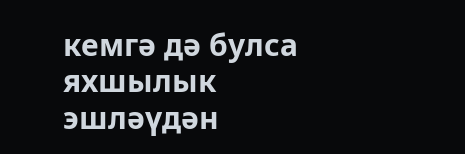кемгә дә булса яхшылык эшләүдән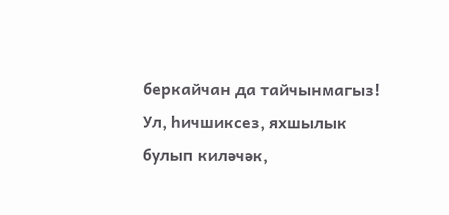беркайчан да тайчынмагыз! Ул, һичшиксез, яхшылык булып киләчәк,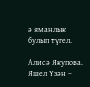ә яманлык булып түгел.

Алисә Якупова. Яшел Үзән –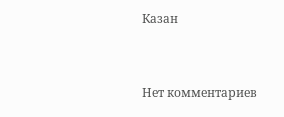Казан


Нет комментариев